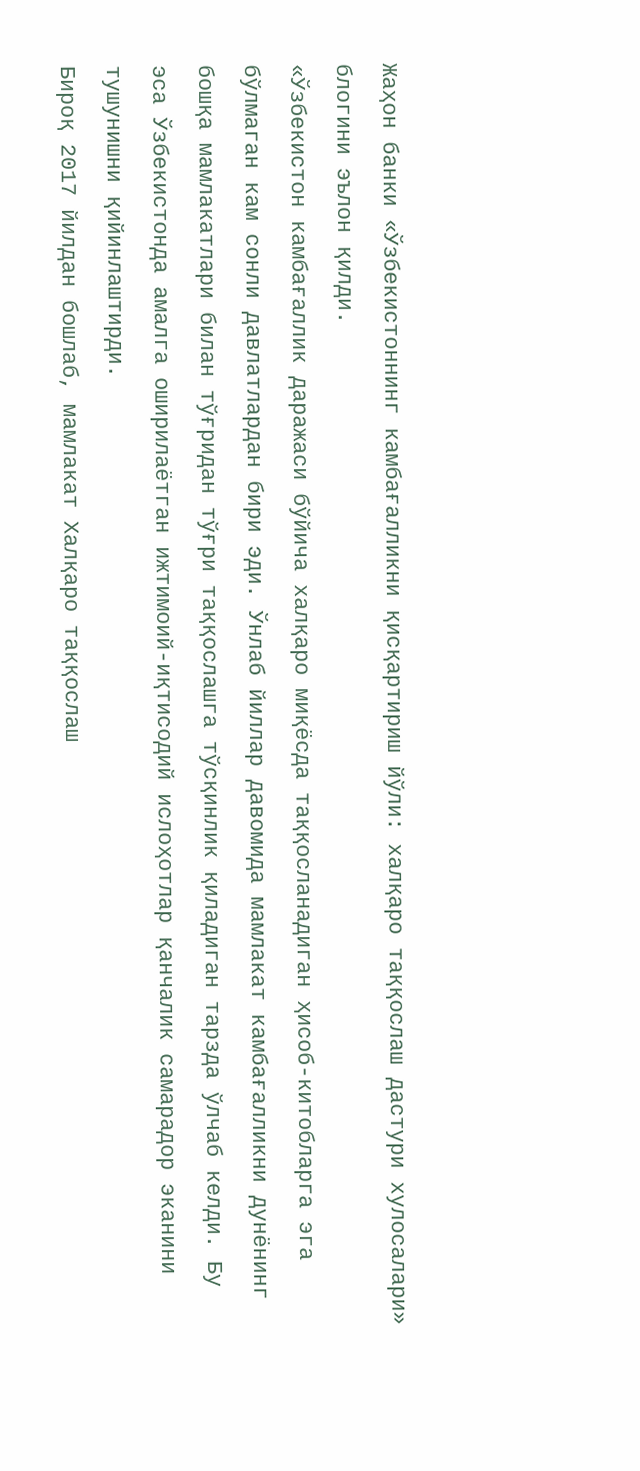Жаҳон банки «Ўзбекистоннинг камбағалликни қисқартириш йўли: халқаро таққослаш дастури хулосалари» блогини эълон қилди.
«Ўзбекистон камбағаллик даражаси бўйича халқаро миқёсда таққосланадиган ҳисоб-китобларга эга бўлмаган кам сонли давлатлардан бири эди. Ўнлаб йиллар давомида мамлакат камбағалликни дунёнинг бошқа мамлакатлари билан тўғридан тўғри таққослашга тўсқинлик қиладиган тарзда ўлчаб келди. Бу эса Ўзбекистонда амалга оширилаётган ижтимоий-иқтисодий ислоҳотлар қанчалик самарадор эканини тушунишни қийинлаштирди.
Бироқ 2017 йилдан бошлаб, мамлакат Халқаро таққослаш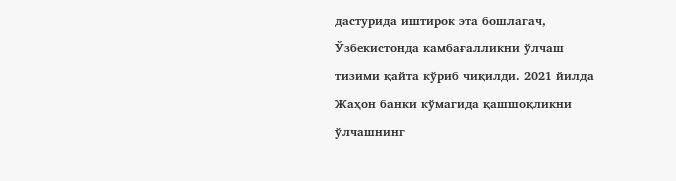дастурида иштирок эта бошлагач, Ўзбекистонда камбағалликни ўлчаш тизими қайта кўриб чиқилди. 2021 йилда Жаҳон банки кўмагида қашшоқликни ўлчашнинг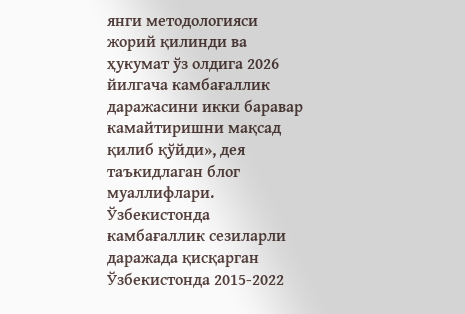янги методологияси жорий қилинди ва ҳукумат ўз олдига 2026 йилгача камбағаллик даражасини икки баравар камайтиришни мақсад қилиб қўйди», дея таъкидлаган блог муаллифлари.
Ўзбекистонда камбағаллик сезиларли даражада қисқарган
Ўзбекистонда 2015-2022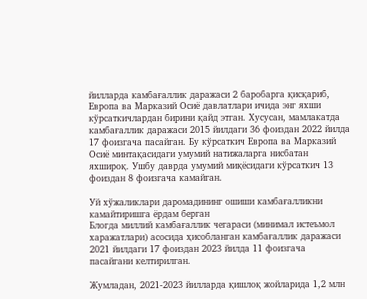йилларда камбағаллик даражаси 2 баробарга қисқариб, Европа ва Марказий Осиё давлатлари ичида энг яхши кўрсаткичлардан бирини қайд этган. Хусусан, мамлакатда камбағаллик даражаси 2015 йилдаги 36 фоиздан 2022 йилда 17 фоизгача пасайган. Бу кўрсаткич Европа ва Марказий Осиё минтақасидаги умумий натижаларга нисбатан яхшироқ. Ушбу даврда умумий миқёсидаги кўрсаткич 13 фоиздан 8 фоизгача камайган.

Уй хўжаликлари даромадининг ошиши камбағалликни камайтиришга ёрдам берган
Блогда миллий камбағаллик чегараси (минимал истеъмол харажатлари) асосида ҳисобланган камбағаллик даражаси 2021 йилдаги 17 фоиздан 2023 йилда 11 фоизгача пасайгани келтирилган.

Жумладан, 2021-2023 йилларда қишлоқ жойларида 1,2 млн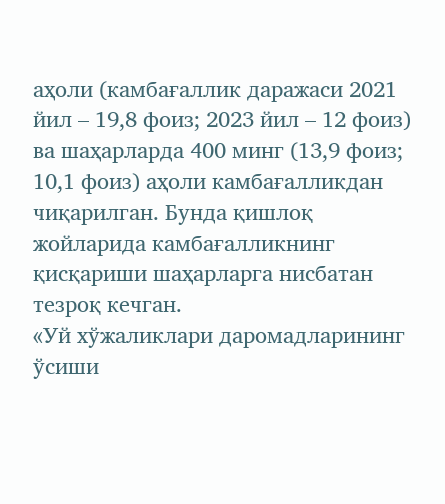аҳоли (камбағаллик даражаси 2021 йил – 19,8 фоиз; 2023 йил – 12 фоиз) ва шаҳарларда 400 минг (13,9 фоиз; 10,1 фоиз) аҳоли камбағалликдан чиқарилган. Бунда қишлоқ жойларида камбағалликнинг қисқариши шаҳарларга нисбатан тезроқ кечган.
«Уй хўжаликлари даромадларининг ўсиши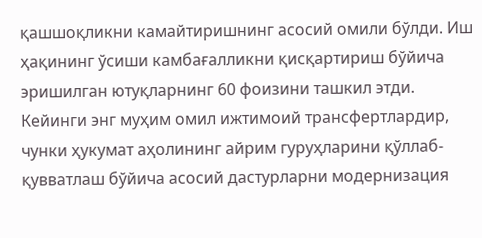қашшоқликни камайтиришнинг асосий омили бўлди. Иш ҳақининг ўсиши камбағалликни қисқартириш бўйича эришилган ютуқларнинг 60 фоизини ташкил этди. Кейинги энг муҳим омил ижтимоий трансфертлардир, чунки ҳукумат аҳолининг айрим гуруҳларини қўллаб-қувватлаш бўйича асосий дастурларни модернизация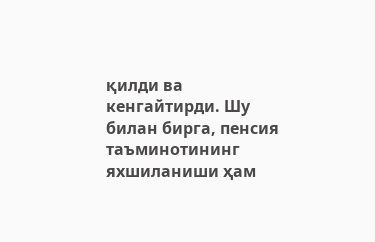қилди ва кенгайтирди. Шу билан бирга, пенсия таъминотининг яхшиланиши ҳам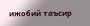ижобий таъсир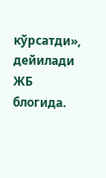кўрсатди», дейилади ЖБ блогида.